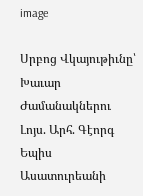image

Սրբոց Վկայութիւնը՝ Խաւար Ժամանակներու Լոյս. Արհ. Գէորգ Եպիս Ասատուրեանի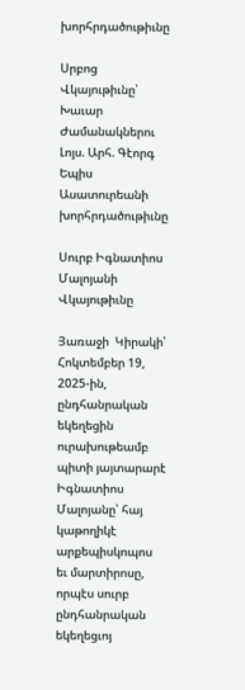խորհրդածութիւնը

Սրբոց Վկայութիւնը՝ Խաւար Ժամանակներու Լոյս. Արհ. Գէորգ Եպիս Ասատուրեանի խորհրդածութիւնը

Սուրբ Իգնատիոս Մալոյանի Վկայութիւնը

Յառաջի  Կիրակի՝ Հոկտեմբեր 19, 2025-ին, ընդհանրական եկեղեցին ուրախութեամբ պիտի յայտարարէ Իգնատիոս Մալոյանը՝ հայ կաթողիկէ  արքեպիսկոպոս եւ մարտիրոսը, որպէս սուրբ ընդհանրական եկեղեցւոյ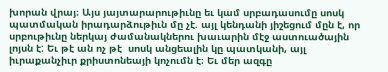խորան վրայ։ Այս յայտարարութիւնը եւ կամ սրբադասումը սոսկ պատմական իրադարձութիւն մը չէ. այլ կենդանի յիշեցում մըն է, որ սրբութիւնը ներկայ ժամանակներու խաւարին մէջ աստուածային լոյսն է: Եւ թէ ան ոչ թէ  սոսկ անցեալին կը պատկանի, այլ իւրաքանչիւր քրիստոնեայի կոչումն է։ Եւ մեր ազգը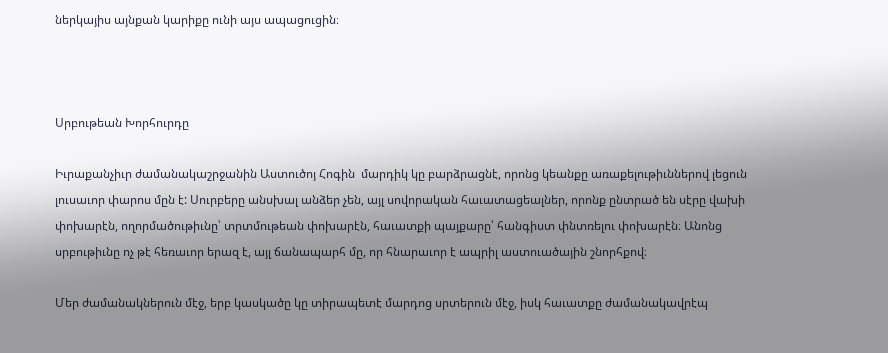ներկայիս այնքան կարիքը ունի այս ապացուցին։



Սրբութեան Խորհուրդը

Իւրաքանչիւր ժամանակաշրջանին Աստուծոյ Հոգին  մարդիկ կը բարձրացնէ, որոնց կեանքը առաքելութիւններով լեցուն լուսաւոր փարոս մըն է: Սուրբերը անսխալ անձեր չեն, այլ սովորական հաւատացեալներ, որոնք ընտրած են սէրը վախի փոխարէն, ողորմածութիւնը՝ տրտմութեան փոխարէն, հաւատքի պայքարը՝ հանգիստ փնտռելու փոխարէն։ Անոնց սրբութիւնը ոչ թէ հեռաւոր երազ է, այլ ճանապարհ մը, որ հնարաւոր է ապրիլ աստուածային շնորհքով։

Մեր ժամանակներուն մէջ, երբ կասկածը կը տիրապետէ մարդոց սրտերուն մէջ, իսկ հաւատքը ժամանակավրէպ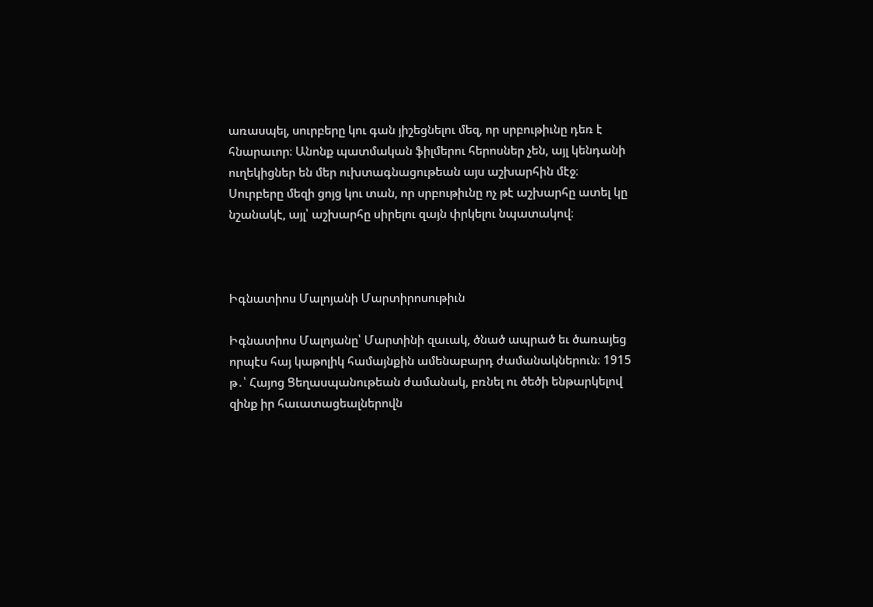առասպել, սուրբերը կու գան յիշեցնելու մեզ, որ սրբութիւնը դեռ է հնարաւոր։ Անոնք պատմական ֆիլմերու հերոսներ չեն, այլ կենդանի ուղեկիցներ են մեր ուխտագնացութեան այս աշխարհին մէջ։ Սուրբերը մեզի ցոյց կու տան, որ սրբութիւնը ոչ թէ աշխարհը ատել կը նշանակէ, այլ՝ աշխարհը սիրելու զայն փրկելու նպատակով։



Իգնատիոս Մալոյանի Մարտիրոսութիւն

Իգնատիոս Մալոյանը՝ Մարտինի զաւակ, ծնած ապրած եւ ծառայեց որպէս հայ կաթոլիկ համայնքին ամենաբարդ ժամանակներուն։ 1915 թ․՝ Հայոց Ցեղասպանութեան ժամանակ, բռնել ու ծեծի ենթարկելով զինք իր հաւատացեալներովն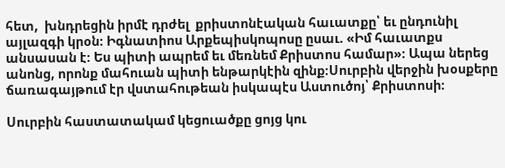հետ,  խնդրեցին իրմէ դրժել  քրիստոնէական հաւատքը՝ եւ ընդունիլ այլազգի կրօն։ Իգնատիոս Արքեպիսկոպոսը ըսաւ. «Իմ հաւատքս անսասան է։ Ես պիտի ապրեմ եւ մեռնեմ Քրիստոս համար»։ Ապա ներեց անոնց, որոնք մահուան պիտի ենթարկէին զինք։Սուրբին վերջին խօսքերը ճառագայթում էր վստահութեան իսկապէս Աստուծոյ՝ Քրիստոսի։

Սուրբին հաստատակամ կեցուածքը ցոյց կու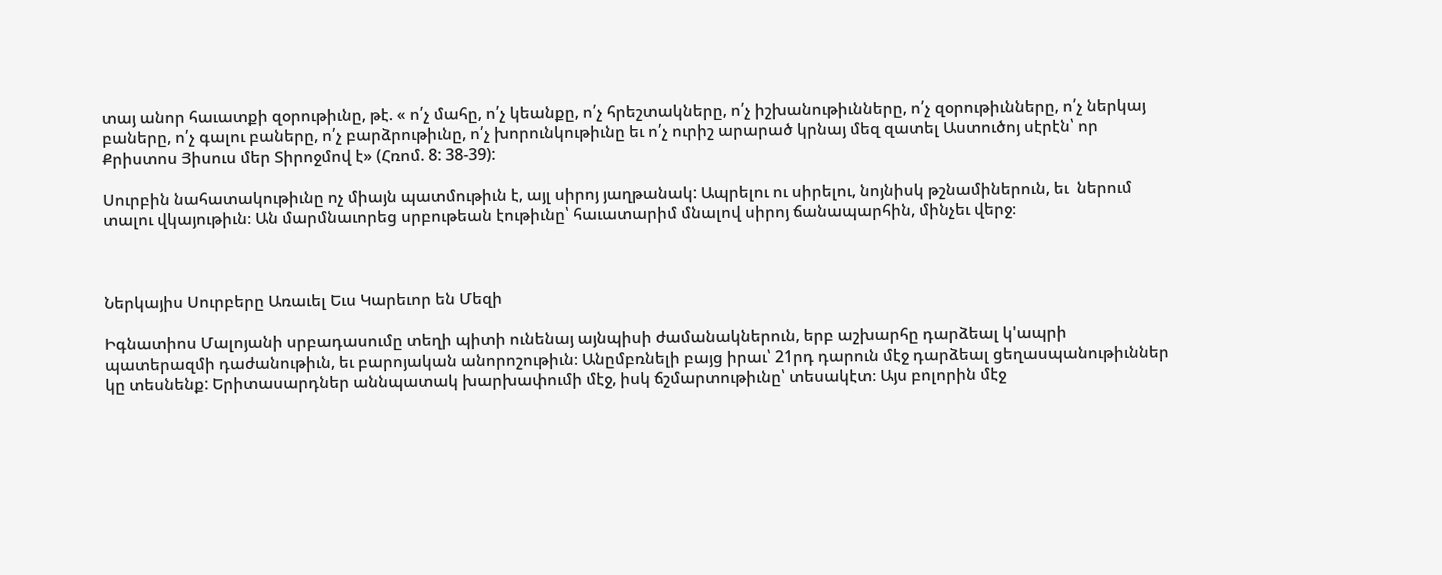տայ անոր հաւատքի զօրութիւնը, թէ. « ո՛չ մահը, ո՛չ կեանքը, ո՛չ հրեշտակները, ո՛չ իշխանութիւնները, ո՛չ զօրութիւնները, ո՛չ ներկայ բաները, ո՛չ գալու բաները, ո՛չ բարձրութիւնը, ո՛չ խորունկութիւնը եւ ո՛չ ուրիշ արարած կրնայ մեզ զատել Աստուծոյ սէրէն՝ որ Քրիստոս Յիսուս մեր Տիրոջմով է» (Հռոմ. 8: 38-39):

Սուրբին նահատակութիւնը ոչ միայն պատմութիւն է, այլ սիրոյ յաղթանակ: Ապրելու ու սիրելու, նոյնիսկ թշնամիներուն, եւ  ներում տալու վկայութիւն։ Ան մարմնաւորեց սրբութեան էութիւնը՝ հաւատարիմ մնալով սիրոյ ճանապարհին, մինչեւ վերջ։



Ներկայիս Սուրբերը Առաւել Եւս Կարեւոր են Մեզի

Իգնատիոս Մալոյանի սրբադասումը տեղի պիտի ունենայ այնպիսի ժամանակներուն, երբ աշխարհը դարձեալ կ'ապրի պատերազմի դաժանութիւն, եւ բարոյական անորոշութիւն։ Անըմբռնելի բայց իրաւ՝ 21րդ դարուն մէջ դարձեալ ցեղասպանութիւններ կը տեսնենք: Երիտասարդներ աննպատակ խարխափումի մէջ, իսկ ճշմարտութիւնը՝ տեսակէտ։ Այս բոլորին մէջ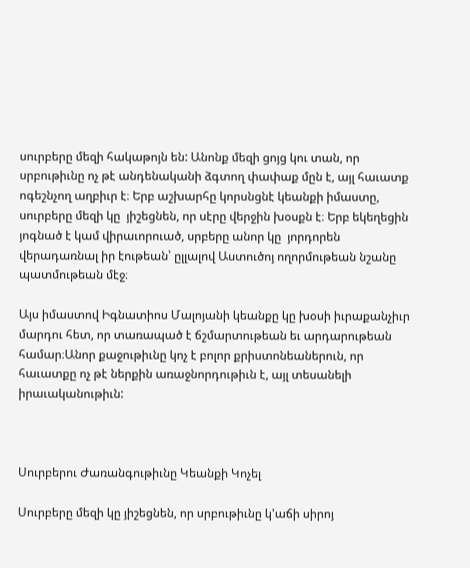սուրբերը մեզի հակաթոյն են: Անոնք մեզի ցոյց կու տան, որ սրբութիւնը ոչ թէ անդենականի ձգտող փափաք մըն է, այլ հաւատք ոգեշնչող աղբիւր է։ Երբ աշխարհը կորսնցնէ կեանքի իմաստը,  սուրբերը մեզի կը  յիշեցնեն, որ սէրը վերջին խօսքն է։ Երբ եկեղեցին յոգնած է կամ վիրաւորուած, սրբերը անոր կը  յորդորեն վերադառնալ իր էութեան՝ ըլլալով Աստուծոյ ողորմութեան նշանը պատմութեան մէջ։

Այս իմաստով Իգնատիոս Մալոյանի կեանքը կը խօսի իւրաքանչիւր մարդու հետ, որ տառապած է ճշմարտութեան եւ արդարութեան համար։Անոր քաջութիւնը կոչ է բոլոր քրիստոնեաներուն, որ հաւատքը ոչ թէ ներքին առաջնորդութիւն է, այլ տեսանելի իրաւականութիւն:



Սուրբերու Ժառանգութիւնը Կեանքի Կոչել

Սուրբերը մեզի կը յիշեցնեն, որ սրբութիւնը կ'աճի սիրոյ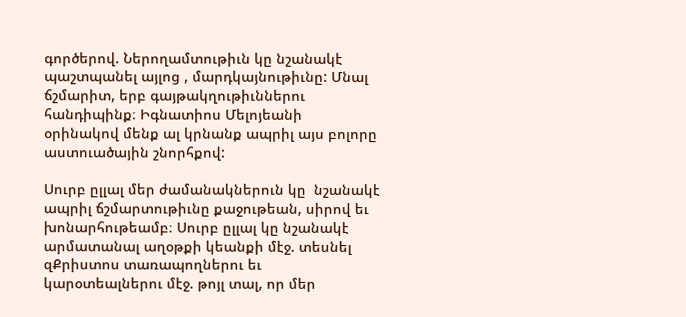գործերով. Ներողամտութիւն կը նշանակէ պաշտպանել այլոց , մարդկայնութիւնը: Մնալ ճշմարիտ, երբ գայթակղութիւններու հանդիպինք։ Իգնատիոս Մելոյեանի օրինակով մենք ալ կրնանք ապրիլ այս բոլորը աստուածային շնորհքով:

Սուրբ ըլլալ մեր ժամանակներուն կը  նշանակէ ապրիլ ճշմարտութիւնը քաջութեան, սիրով եւ խոնարհութեամբ։ Սուրբ ըլլալ կը նշանակէ արմատանալ աղօթքի կեանքի մէջ. տեսնել զՔրիստոս տառապողներու եւ կարօտեալներու մէջ. թոյլ տալ, որ մեր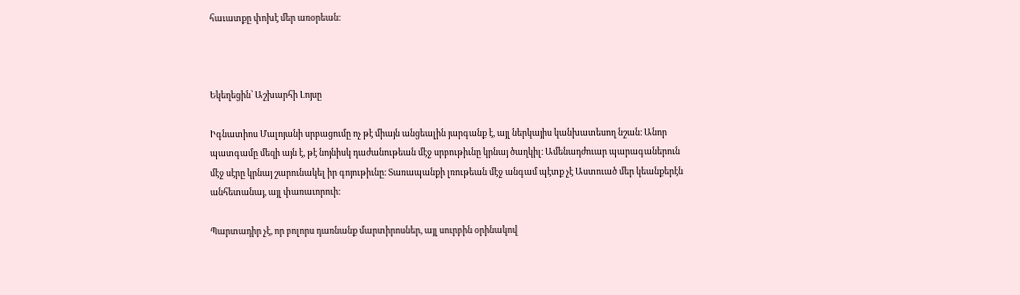հաւատքը փոխէ մեր առօրեան։



Եկեղեցին՝ Աշխարհի Լոյսը

Իգնատիոս Մալոյանի սրբացումը ոչ թէ միայն անցեալին յարգանք է, այլ ներկայիս կանխատեսող նշան։ Անոր պատգամը մեզի այն է, թէ նոյնիսկ դաժանութեան մէջ սրբութիւնը կրնայ ծաղկիլ։ Ամենադժուար պարագաներուն մէջ սէրը կրնայ շարունակել իր գոյութիւնը։ Տառապանքի լռութեան մէջ անգամ պէտք չէ Աստուած մեր կեանքերէն անհետանայ, այլ փառաւորուի։

Պարտադիր չէ, որ բոլորս դառնանք մարտիրոսներ, այլ սուրբին օրինակով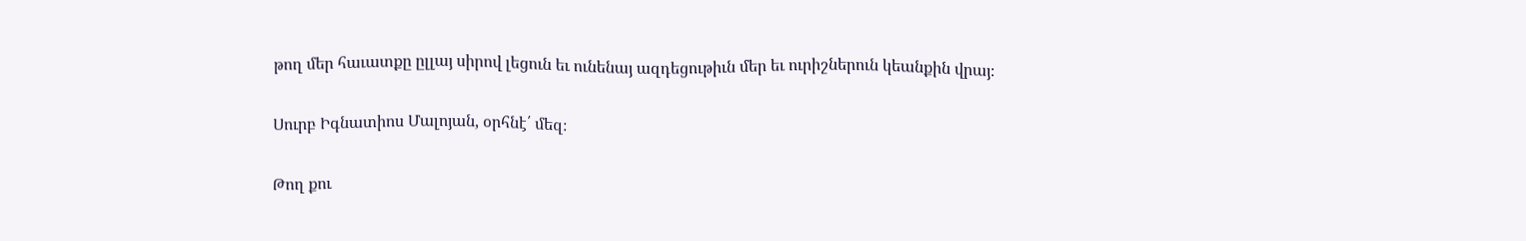թող մեր հաւատքը ըլլայ սիրով լեցուն եւ ունենայ ազդեցութիւն մեր եւ ուրիշներուն կեանքին վրայ։

Սուրբ Իգնատիոս Մալոյան, օրհնէ՛ մեզ։

Թող քու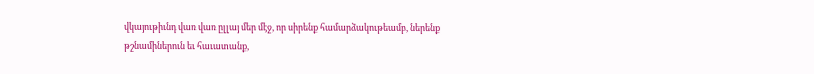վկայութիւնդ վառ վառ ըլլայ մեր մէջ, որ սիրենք համարձակութեամբ, ներենք թշնամիներուն եւ հաւատանք,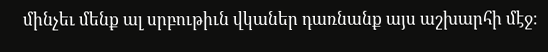մինչեւ մենք ալ սրբութիւն վկաներ դառնանք այս աշխարհի մէջ։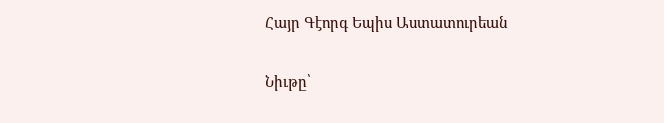Հայր Գէորգ Եպիս Աստատուրեան

Նիւթը՝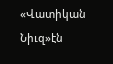«Վատիկան Նիւզ»էն